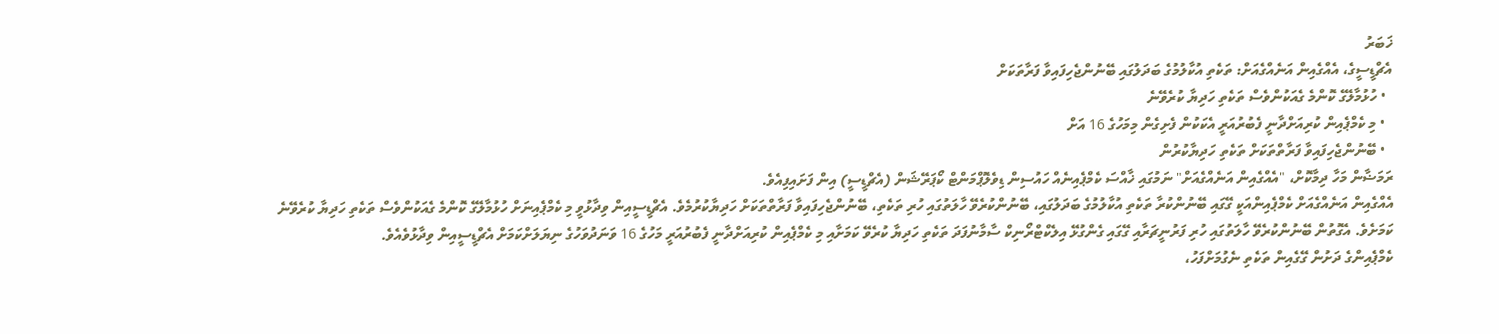ޚަބަރު
އެޗްޑީސީގެ، އެއްގެއިން އަނެއްގެއަށް: ތަކެތި އުކާލުމުގެ ބަދަލުގައި ބޭނުންޖެހިފައިވާ ފަރާތަކަށް
  • ހުޅުމާލޭގެ ކޮންމެ ގެއަކުންވެސް ތަކެތި ހަދިޔާ ކުރެވޭނެ
  • މި ކެމްޕެއިން ކުރިއަށްދާނީ ފެބުރުއަރީ އެކަކުން ފެށިގެން މިމަހުގެ 16 އަށް
  • ބޭނުންޖެހިފައިވާ ފަރާތްތަކަށް ތަކެތި ހަދިޔާކުރުން
ރަމަޟާން މަހާ ދިމާކޮށް، "އެއްގެއިން އަނެއްގެއަށް" ނަމުގައި ޚާއްސަ ކެމްޕެއިނެއް ހައުސިން ޑިވެލޮޕްމަންޓް ކޯޕަރޭޝަން (އެޗްޑީސީ) އިން ފަށައިފިއެވެ.
އެއްގެއިން އަނެއްގެއަށް ކެމްޕެއިންއަކީ ގޭގައި ބޭނުންކުރާ ތަކެތި އުކާލުމުގެ ބަދަލުގައި، ބޭނުންކުރެވޭ ހާލަތުގައި ހުރި ތަކެތި، ބޭނުންޖެހިފައިވާ ފަރާތްތަކަށް ހަދިޔާކުރުމެވެ. އެޗްޑީސީއިން ވިދާޅުވީ މި ކެމްޕެއިނަށް ހުޅުމާލޭގެ ކޮންމެ ގެއަކުންވެސް ތަކެތި ހަދިޔާ ކުރެވޭނެ ކަމަށެވެ. އެގޮތުން ބޭނުންކުރެވޭ ހާލަތުގައި ހުރި ފަރުނީޗަރާއި ގޭގައި ގެންގުޅޭ އިލެކްޓްރޯނިކް ސާމާނުފަދަ ތަކެތި ހަދިޔާ ކުރެވޭ ކަމަށާއި މި ކެމްޕެއިން ކުރިއަށްދާނީ ފެބުރުއަރީ މަހުގެ 16 ވަނަދުވަހުގެ ނިޔަލަށްކަމަށް އެޗްޑީސީއިން ވިދާޅުވެއެވެ.
ކެމްޕެއިންގެ ދަށުން ގޭގެއިން ތަކެތި ނެގުމަށްފަހު،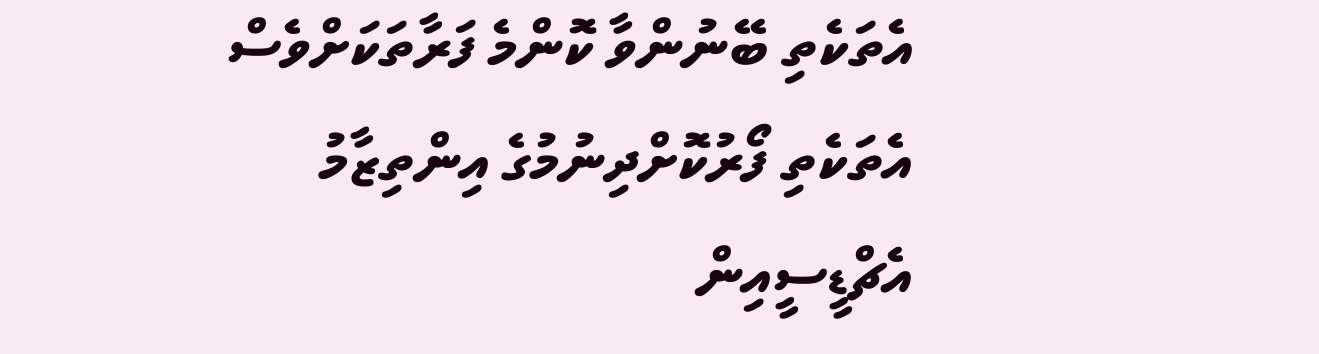އެތަކެތި ބޭނުންވާ ކޮންމެ ފަރާތަކަށްވެސް އެތަކެތި ފޯރުކޮށްދިނުމުގެ އިންތިޒާމު އެޗްޑީސީއިން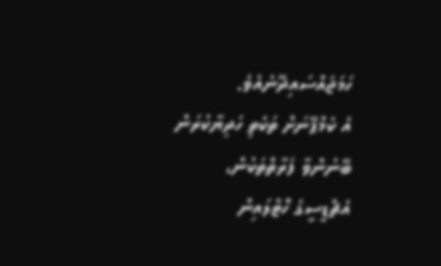ހަމަޖައްސައިދޭނެއެވެ.
އެ ކެމްޕޭނަށް ތަކެތި ހަދިޔާކުރަން ބޭނުންވާ ފަރާތްތަކުން، އެޗްޑީސީގެ ހޮޓްލައިން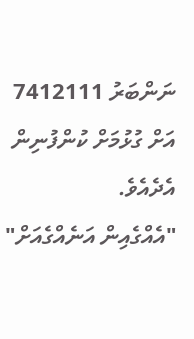ނަންބަރު 7412111 އަށް ގުޅުމަށް ކުންފުނިން އެދެއެވެ.
"އެއްގެއިން އަނެއްގެއަށް"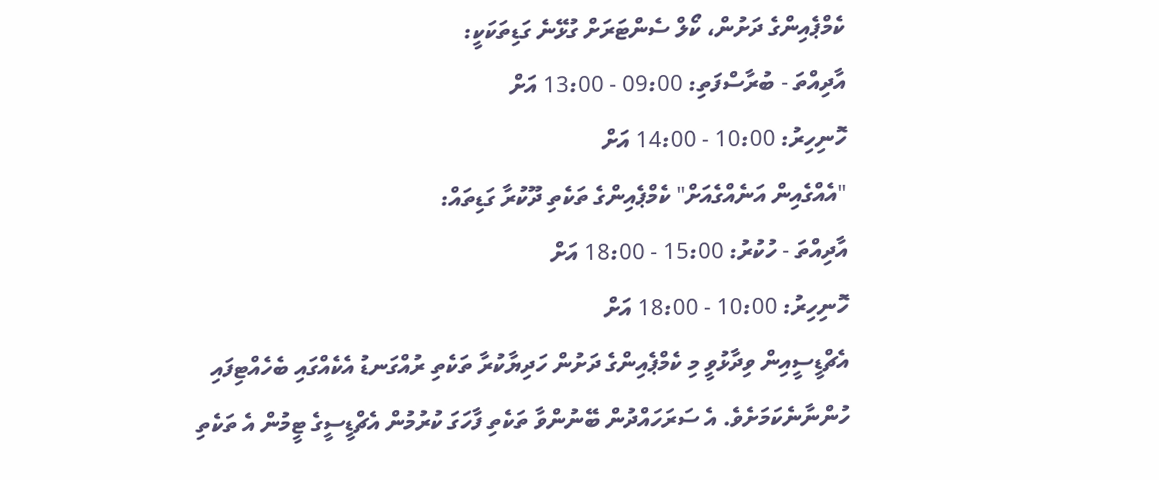ކެމްޕެއިންގެ ދަށުން، ކޯލް ސެންޓަރަށް ގުޅޭނެ ގަޑިތަކަކީ:
އާދިއްތަ - ބުރާސްފަތި: 09:00 - 13:00 އަށް
ހޮނިހިރު: 10:00 - 14:00 އަށް
"އެއްގެއިން އަނެއްގެއަށް" ކެމްޕެއިންގެ ތަކެތި ދޫކުރާ ގަޑިތައް:
އާދިއްތަ - ހުކުރު: 15:00 - 18:00 އަށް
ހޮނިހިރު: 10:00 - 18:00 އަށް
އެޗްޑީސީއިން ވިދާޅުވީ މި ކެމްޕެއިންގެ ދަށުން ހަދިޔާކުރާ ތަކެތި ރުއްގަނޑު އެކެއްގައި ބެހެއްޓިފައި ހުންނާނެކަމަށެވެ. އެ ސަރަހައްދުން ބޭނުންވާ ތަކެތި ފާހަގަ ކުރުމުން އެޗްޑީސީގެ ޓީމުން އެ ތަކެތި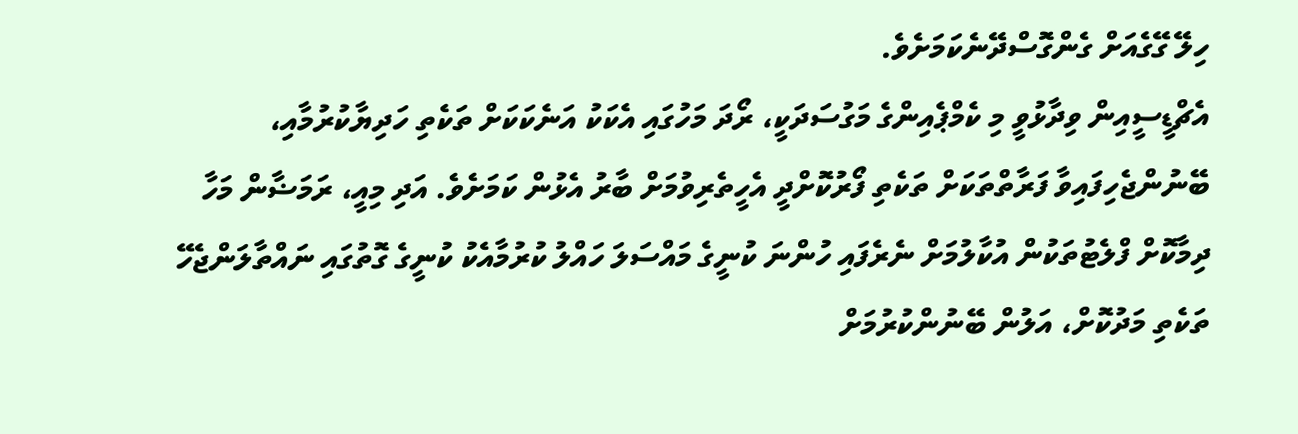ހިލޭ ގޭގެއަށް ގެންގޮސްދޭނެކަމަށެވެ.
އެޗްޑީސީއިން ވިދާޅުވީ މި ކެމްޕެއިންގެ މަގުސަދަކީ، ރޯދަ މަހުގައި އެކަކު އަނެކަކަށް ތަކެތި ހަދިޔާކުރުމާއި، ބޭނުންޖެހިފައިވާ ފަރާތްތަކަށް ތަކެތި ފޯރުކޮށްދީ އެހީތެރިވުމަށް ބާރު އެޅުން ކަމަށެވެ. އަދި މިއީ، ރަމަޟާން މަހާ ދިމާކޮށް ފްލެޓުތަކުން އުކާލުމަށް ނެރެފައި ހުންނަ ކުނީގެ މައްސަލަ ހައްލު ކުރުމާއެކު ކުނީގެ ގޮތުގައި ނައްތާލަންޖެހޭ ތަކެތި މަދުކޮށް، އަލުން ބޭނުންކުރުމަށް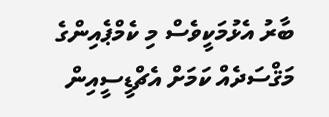ބާރު އެޅުމަކީވެސް މި ކެމްޕެއިންގެ މަޤްސަދެއް ކަމަށް އެޗްޑީސީއިން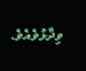ވިދާޅުވެއެވެ.